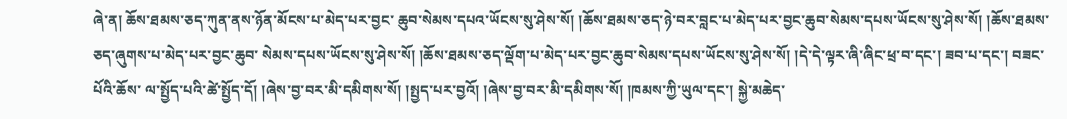ཞེ་ན། ཆོས་ཐམས་ཅད་ཀུན་ནས་ཉོན་མོངས་པ་མེད་པར་བྱང་ ཆུབ་སེམས་དཔའ་ཡོངས་སུ་ཤེས་སོ། །ཆོས་ཐམས་ཅད་ཉེ་བར་བླང་པ་མེད་པར་བྱང་ཆུབ་སེམས་དཔས་ཡོངས་སུ་ཤེས་སོ། །ཆོས་ཐམས་ཅད་ཞུགས་པ་མེད་པར་བྱང་ཆུབ་ སེམས་དཔས་ཡོངས་སུ་ཤེས་སོ། །ཆོས་ཐམས་ཅད་ལྡོག་པ་མེད་པར་བྱང་ཆུབ་སེམས་དཔས་ཡོངས་སུ་ཤེས་སོ། །དེ་དེ་ལྟར་ཞི་ཞིང་ཕྲ་བ་དང་། ཟབ་པ་དང་། བཟང་པོའི་ཆོས་ ལ་སྤྱོད་པའི་ཚེ་སྤྱོད་དོ། །ཞེས་བྱ་བར་མི་དམིགས་སོ། །སྤྱད་པར་བྱའོ། །ཞེས་བྱ་བར་མི་དམིགས་སོ། །ཁམས་ཀྱི་ཡུལ་དང་། སྐྱེ་མཆེད་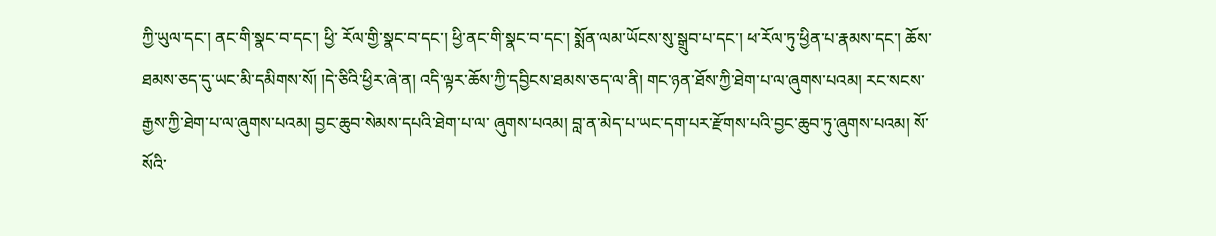ཀྱི་ཡུལ་དང་། ནང་གི་སྣང་བ་དང་། ཕྱི་ རོལ་གྱི་སྣང་བ་དང་། ཕྱི་ནང་གི་སྣང་བ་དང་། སྨོན་ལམ་ཡོངས་སུ་སྒྲུབ་པ་དང་། ཕ་རོལ་ཏུ་ཕྱིན་པ་རྣམས་དང་། ཆོས་ཐམས་ཅད་དུ་ཡང་མི་དམིགས་སོ། །དེ་ཅིའི་ཕྱིར་ཞེ་ན། འདི་ལྟར་ཆོས་ཀྱི་དབྱིངས་ཐམས་ཅད་ལ་ནི། གང་ཉན་ཐོས་ཀྱི་ཐེག་པ་ལ་ཞུགས་པའམ། རང་སངས་རྒྱས་ཀྱི་ཐེག་པ་ལ་ཞུགས་པའམ། བྱང་ཆུབ་སེམས་དཔའི་ཐེག་པ་ལ་ ཞུགས་པའམ། བླ་ན་མེད་པ་ཡང་དག་པར་རྫོགས་པའི་བྱང་ཆུབ་ཏུ་ཞུགས་པའམ། སོ་སོའི་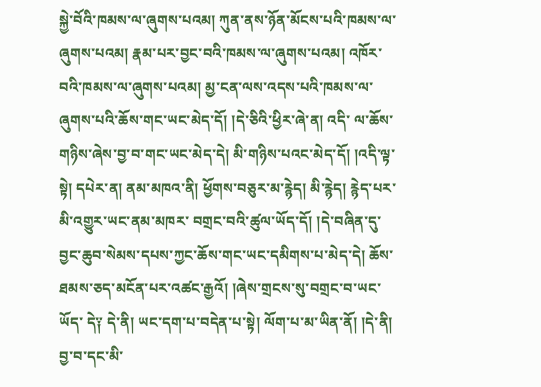སྐྱེ་བོའི་ཁམས་ལ་ཞུགས་པའམ། ཀུན་ནས་ཉོན་མོངས་པའི་ཁམས་ལ་ཞུགས་པའམ། རྣམ་པར་བྱང་བའི་ཁམས་ལ་ཞུགས་པའམ། འཁོར་བའི་ཁམས་ལ་ཞུགས་པའམ། མྱ་ངན་ལས་འདས་པའི་ཁམས་ལ་ཞུགས་པའི་ཆོས་གང་ཡང་མེད་དོ། །དེ་ཅིའི་ཕྱིར་ཞེ་ན། འདི་ ལ་ཆོས་གཉིས་ཞེས་བྱ་བ་གང་ཡང་མེད་དེ། མི་གཉིས་པའང་མེད་དོ། །འདི་ལྟ་སྟེ། དཔེར་ན། ནམ་མཁའ་ནི། ཕྱོགས་བཅུར་མ་རྙེད། མི་རྙེད། རྙེད་པར་མི་འགྱུར་ཡང་ནམ་མཁར་ བགྲང་བའི་ཚུལ་ཡོད་དོ། །དེ་བཞིན་དུ་བྱང་ཆུབ་སེམས་དཔས་ཀྱང་ཆོས་གང་ཡང་དམིགས་པ་མེད་དེ། ཆོས་ཐམས་ཅད་མངོན་པར་འཚང་རྒྱའོ། །ཞེས་གྲངས་སུ་བགྲང་བ་ཡང་ཡོད་ དེ༑ དེ་ནི། ཡང་དག་པ་བདེན་པ་སྟེ། ལོག་པ་མ་ཡིན་ནོ། །དེ་ནི། བྱ་བ་དང་མི་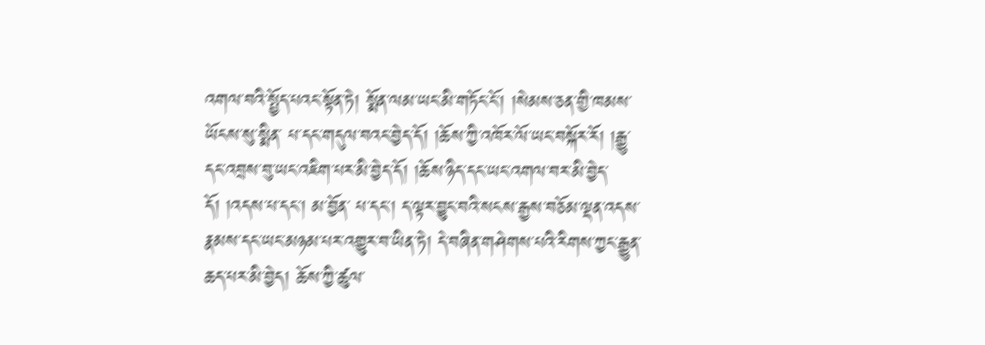འགལ་བའི་སྤྱོད་པའང་སྟོན་ཏེ། སྨོན་ལམ་ཡང་མི་གཏོང་ངོ་། །སེམས་ཅན་གྱི་ཁམས་ཡོངས་སུ་སྨིན་ པ་དང་གདུལ་བའང་བྱེད་དོ། །ཆོས་ཀྱི་འཁོར་ལོ་ཡང་བསྐོར་རོ། །རྒྱུ་དང་འབྲས་བུ་ཡང་འཇིག་པར་མི་བྱེད་དོ། །ཆོས་ཉིད་དང་ཡང་འགལ་བར་མི་བྱེད་དོ། །འདས་པ་དང་། མ་བྱོན་ པ་དང་། ད་ལྟར་བྱུང་བའི་སངས་རྒྱས་བཅོམ་ལྡན་འདས་རྣམས་དང་ཡང་མཉམ་པར་འགྱུར་བ་ཡིན་ཏེ། དེ་བཞིན་གཤེགས་པའི་རིགས་ཀྱང་རྒྱུན་ཆད་པར་མི་བྱེད། ཆོས་ཀྱི་ཚུལ་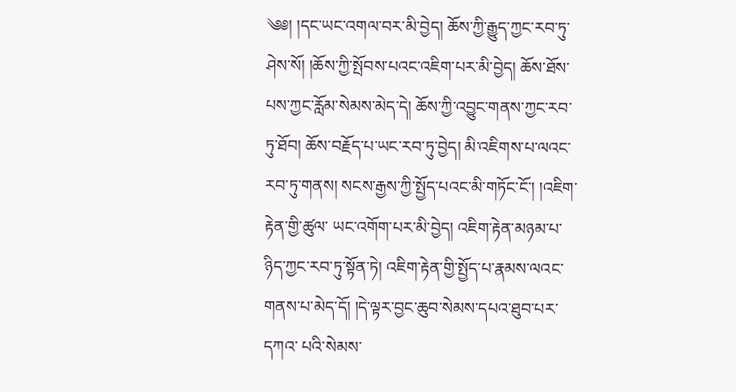༄༅། །དང་ཡང་འགལ་བར་མི་བྱེད། ཆོས་ཀྱི་རྒྱུད་ཀྱང་རབ་ཏུ་ཤེས་སོ། །ཆོས་ཀྱི་སྤོབས་པའང་འཇིག་པར་མི་བྱེད། ཆོས་ཐོས་པས་ཀྱང་རློམ་སེམས་མེད་དེ། ཆོས་ཀྱི་འབྱུང་གནས་ཀྱང་རབ་ཏུ་ཐོབ། ཆོས་བརྗོད་པ་ཡང་རབ་ཏུ་བྱེད། མི་འཇིགས་པ་ལའང་རབ་ཏུ་གནས། སངས་རྒྱས་ཀྱི་སྤྱོད་པའང་མི་གཏོང་ངོ་། །འཇིག་རྟེན་གྱི་ཚུལ་ ཡང་འགོག་པར་མི་བྱེད། འཇིག་རྟེན་མཉམ་པ་ཉིད་ཀྱང་རབ་ཏུ་སྟོན་ཏེ། འཇིག་རྟེན་གྱི་སྤྱོད་པ་རྣམས་ལའང་གནས་པ་མེད་དོ། །དེ་ལྟར་བྱང་ཆུབ་སེམས་དཔའ་ཐུབ་པར་དཀའ་ པའི་སེམས་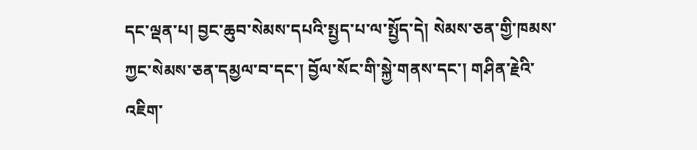དང་ལྡན་པ། བྱང་ཆུབ་སེམས་དཔའི་སྤྱད་པ་ལ་སྤྱོད་དེ། སེམས་ཅན་གྱི་ཁམས་ཀྱང་སེམས་ཅན་དམྱལ་བ་དང་། བྱོལ་སོང་གི་སྐྱེ་གནས་དང་། གཤིན་རྗེའི་འཇིག་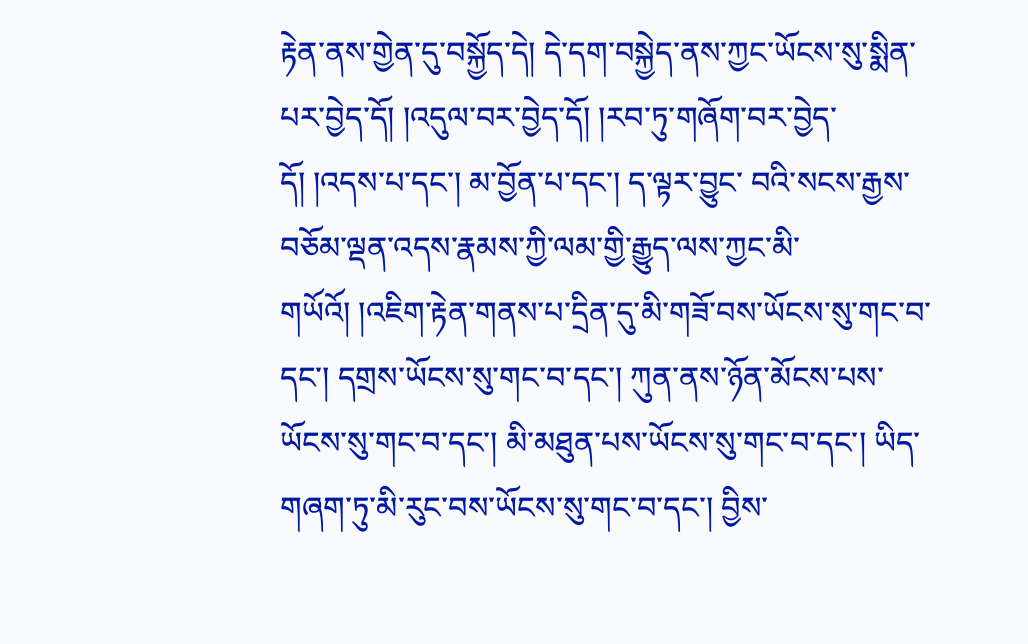རྟེན་ནས་གྱེན་དུ་བསྐྱོད་དེ། དེ་དག་བསྐྱེད་ནས་ཀྱང་ཡོངས་སུ་སྨིན་པར་བྱེད་དོ། །འདུལ་བར་བྱེད་དོ། །རབ་ཏུ་གཞོག་བར་བྱེད་དོ། །འདས་པ་དང་། མ་བྱོན་པ་དང་། ད་ལྟར་བྱུང་ བའི་སངས་རྒྱས་བཅོམ་ལྡན་འདས་རྣམས་ཀྱི་ལམ་གྱི་རྒྱུད་ལས་ཀྱང་མི་གཡོའོ། །འཇིག་རྟེན་གནས་པ་དྲིན་དུ་མི་གཟོ་བས་ཡོངས་སུ་གང་བ་དང་། དགྲས་ཡོངས་སུ་གང་བ་དང་། ཀུན་ནས་ཉོན་མོངས་པས་ཡོངས་སུ་གང་བ་དང་། མི་མཐུན་པས་ཡོངས་སུ་གང་བ་དང་། ཡིད་གཞག་ཏུ་མི་རུང་བས་ཡོངས་སུ་གང་བ་དང་། བྱིས་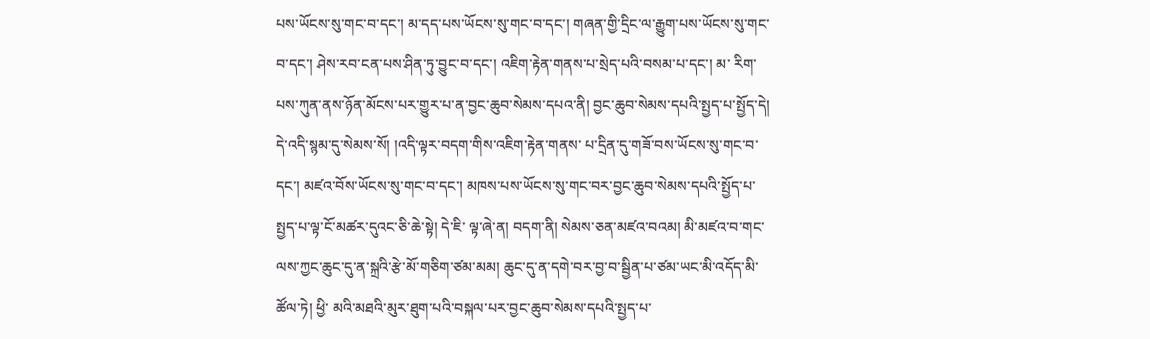པས་ཡོངས་སུ་གང་བ་དང་། མ་དད་པས་ཡོངས་སུ་གང་བ་དང་། གཞན་གྱི་དྲིང་ལ་རྒྱུག་པས་ཡོངས་སུ་གང་བ་དང་། ཤེས་རབ་ངན་པས་ཤིན་ཏུ་བྱུང་བ་དང་། འཇིག་རྟེན་གནས་པ་སྲེད་པའི་བསམ་པ་དང་། མ་ རིག་པས་ཀུན་ནས་ཉོན་མོངས་པར་གྱུར་པ་ན་བྱང་ཆུབ་སེམས་དཔའ་ནི། བྱང་ཆུབ་སེམས་དཔའི་སྤྱད་པ་སྤྱོད་དེ། དེ་འདི་སྙམ་དུ་སེམས་སོ། །འདི་ལྟར་བདག་གིས་འཇིག་རྟེན་གནས་ པ་དྲིན་དུ་གཟོ་བས་ཡོངས་སུ་གང་བ་དང་། མཛའ་བོས་ཡོངས་སུ་གང་བ་དང་། མཁས་པས་ཡོངས་སུ་གང་བར་བྱང་ཆུབ་སེམས་དཔའི་སྤྱོད་པ་སྤྱད་པ་ལྟ་ངོ་མཚར་དུའང་ཅི་ཆེ་སྟེ། དེ་ཇི་ ལྟ་ཞེ་ན། བདག་ནི། སེམས་ཅན་མཛའ་བའམ། མི་མཛའ་བ་གང་ལས་ཀྱང་ཆུང་དུ་ན་སྐྲའི་རྩེ་མོ་གཅིག་ཙམ་མམ། ཆུང་དུ་ན་དགེ་བར་བྱ་བ་སྦྱིན་པ་ཙམ་ཡང་མི་འདོད་མི་ཚོལ་ཏེ། ཕྱི་ མའི་མཐའི་མུར་ཐུག་པའི་བསྐལ་པར་བྱང་ཆུབ་སེམས་དཔའི་སྤྱད་པ་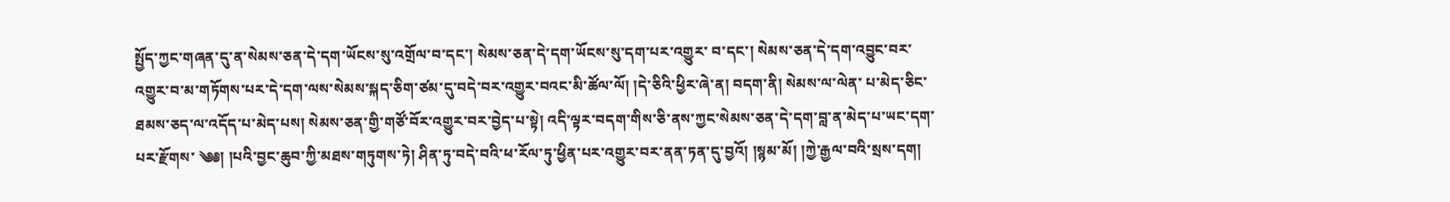སྤྱོད་ཀྱང་གཞན་དུ་ན་སེམས་ཅན་དེ་དག་ཡོངས་སུ་འགྲོལ་བ་དང་། སེམས་ཅན་དེ་དག་ཡོངས་སུ་དག་པར་འགྱུར་ བ་དང་། སེམས་ཅན་དེ་དག་འབྱུང་བར་འགྱུར་བ་མ་གཏོགས་པར་དེ་དག་ལས་སེམས་སྐད་ཅིག་ཙམ་དུ་བདེ་བར་འགྱུར་བའང་མི་ཚོལ་ལོ། །དེ་ཅིའི་ཕྱིར་ཞེ་ན། བདག་ནི། སེམས་ལ་ལེན་ པ་མེད་ཅིང་ཐམས་ཅད་ལ་འདོད་པ་མེད་པས། སེམས་ཅན་གྱི་གཙོ་བོར་འགྱུར་བར་བྱེད་པ་སྟེ། འདི་ལྟར་བདག་གིས་ཅི་ནས་ཀྱང་སེམས་ཅན་དེ་དག་བླ་ན་མེད་པ་ཡང་དག་པར་རྫོགས་ ༄༅། །པའི་བྱང་ཆུབ་ཀྱི་མཐས་གཏུགས་ཏེ། ཤིན་ཏུ་བདེ་བའི་ཕ་རོལ་ཏུ་ཕྱིན་པར་འགྱུར་བར་ནན་ཏན་དུ་བྱའོ། །སྙམ་མོ། །ཀྱེ་རྒྱལ་བའི་སྲས་དག།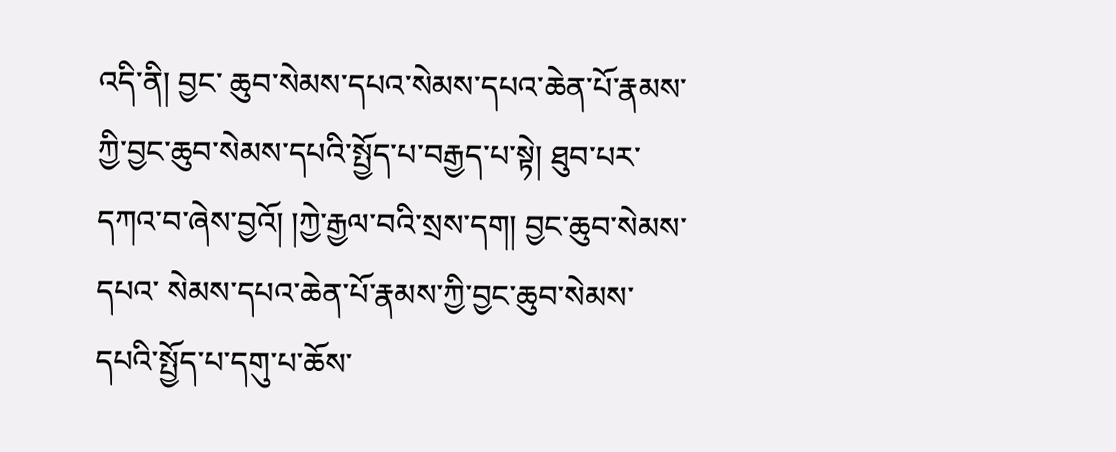འདི་ནི། བྱང་ ཆུབ་སེམས་དཔའ་སེམས་དཔའ་ཆེན་པོ་རྣམས་ཀྱི་བྱང་ཆུབ་སེམས་དཔའི་སྤྱོད་པ་བརྒྱད་པ་སྟེ། ཐུབ་པར་དཀའ་བ་ཞེས་བྱའོ། །ཀྱེ་རྒྱལ་བའི་སྲས་དག། བྱང་ཆུབ་སེམས་དཔའ་ སེམས་དཔའ་ཆེན་པོ་རྣམས་ཀྱི་བྱང་ཆུབ་སེམས་དཔའི་སྤྱོད་པ་དགུ་པ་ཆོས་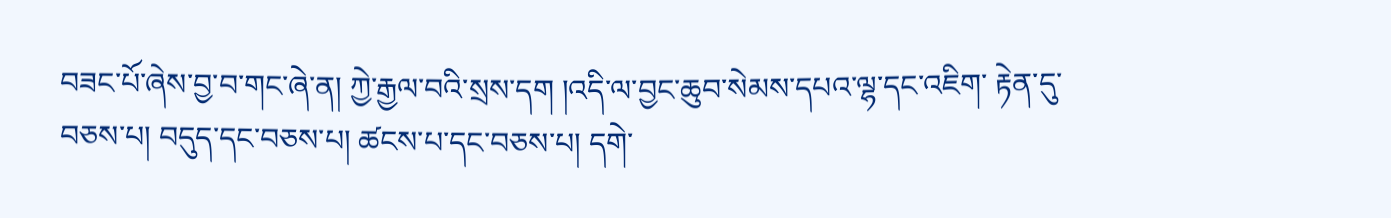བཟང་པོ་ཞེས་བྱ་བ་གང་ཞེ་ན། ཀྱེ་རྒྱལ་བའི་སྲས་དག །འདི་ལ་བྱང་ཆུབ་སེམས་དཔའ་ལྷ་དང་འཇིག་ རྟེན་དུ་བཅས་པ། བདུད་དང་བཅས་པ། ཚངས་པ་དང་བཅས་པ། དགེ་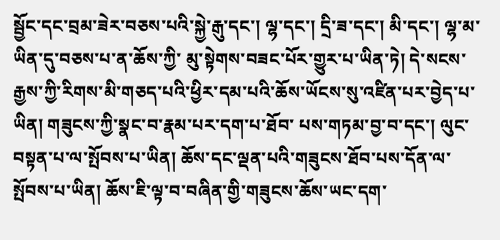སྦྱོང་དང་བྲམ་ཟེར་བཅས་པའི་སྐྱེ་རྒུ་དང་། ལྷ་དང་། དྲི་ཟ་དང་། མི་དང་། ལྷ་མ་ཡིན་དུ་བཅས་པ་ན་ཆོས་ཀྱི་ མུ་སྟེགས་བཟང་པོར་གྱུར་པ་ཡིན་ཏེ། དེ་སངས་རྒྱས་ཀྱི་རིགས་མི་གཅད་པའི་ཕྱིར་དམ་པའི་ཆོས་ཡོངས་སུ་འཛིན་པར་བྱེད་པ་ཡིན། གཟུངས་ཀྱི་སྣང་བ་རྣམ་པར་དག་པ་ཐོབ་ པས་གཏམ་བྱ་བ་དང་། ལུང་བསྟན་པ་ལ་སྤོབས་པ་ཡིན། ཆོས་དང་ལྡན་པའི་གཟུངས་ཐོབ་པས་དོན་ལ་སྤོབས་པ་ཡིན། ཆོས་ཇི་ལྟ་བ་བཞིན་གྱི་གཟུངས་ཆོས་ཡང་དག་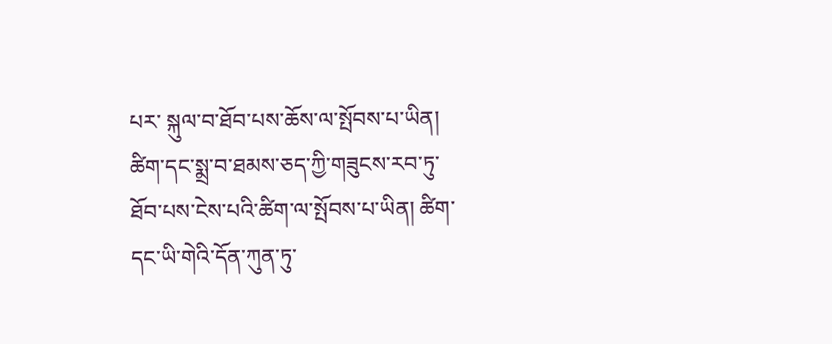པར་ སྐུལ་བ་ཐོབ་པས་ཆོས་ལ་སྤོབས་པ་ཡིན། ཚིག་དང་སྨྲ་བ་ཐམས་ཅད་ཀྱི་གཟུངས་རབ་ཏུ་ཐོབ་པས་ངེས་པའི་ཚིག་ལ་སྤོབས་པ་ཡིན། ཚིག་དང་ཡི་གེའི་དོན་ཀུན་ཏུ་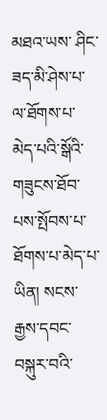མཐའ་ཡས་ ཤིང་ཟད་མི་ཤེས་པ་ལ་ཐོགས་པ་མེད་པའི་སྒོའི་གཟུངས་ཐོབ་པས་སྤོབས་པ་ཐོགས་པ་མེད་པ་ཡིན། སངས་རྒྱས་དབང་བསྐུར་བའི་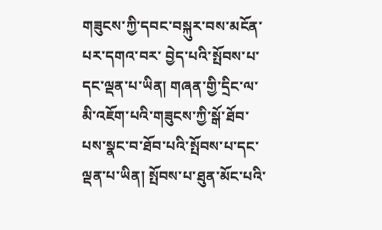གཟུངས་ཀྱི་དབང་བསྐུར་བས་མངོན་པར་དགའ་བར་ བྱེད་པའི་སྤོབས་པ་དང་ལྡན་པ་ཡིན། གཞན་གྱི་དྲིང་ལ་མི་འཇོག་པའི་གཟུངས་ཀྱི་སྒོ་ཐོབ་པས་སྣང་བ་ཐོབ་པའི་སྤོབས་པ་དང་ལྡན་པ་ཡིན། སྤོབས་པ་ཐུན་མོང་པའི་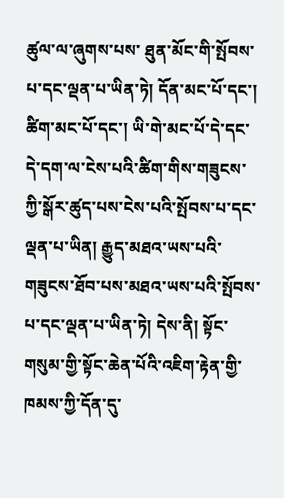ཚུལ་ལ་ཞུགས་པས་ ཐུན་མོང་གི་སྤོབས་པ་དང་ལྡན་པ་ཡིན་ཏེ། དོན་མང་པོ་དང་། ཚིག་མང་པོ་དང་། ཡི་གེ་མང་པོ་དེ་དང་དེ་དག་ལ་ངེས་པའི་ཚིག་གིས་གཟུངས་ཀྱི་སྒོར་ཚུད་པས་ངེས་པའི་སྤོབས་པ་དང་ ལྡན་པ་ཡིན། རྒྱུད་མཐའ་ཡས་པའི་གཟུངས་ཐོབ་པས་མཐའ་ཡས་པའི་སྤོབས་པ་དང་ལྡན་པ་ཡིན་ཏེ། དེས་ནི། སྟོང་གསུམ་གྱི་སྟོང་ཆེན་པོའི་འཇིག་རྟེན་གྱི་ཁམས་ཀྱི་དོན་དུ་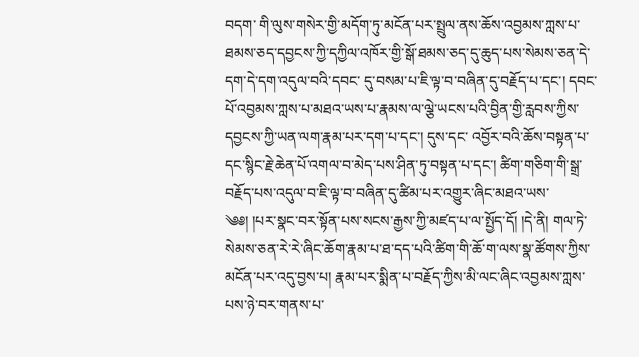བདག་ གི་ལུས་གསེར་གྱི་མདོག་ཏུ་མངོན་པར་སྤྲུལ་ནས་ཆོས་འབྱམས་ཀླས་པ་ཐམས་ཅད་དབྱངས་ཀྱི་དཀྱིལ་འཁོར་གྱི་སྒོ་ཐམས་ཅད་དུ་ཆུད་པས་སེམས་ཅན་དེ་དག་དེ་དག་འདུལ་བའི་དབང་ དུ་བསམ་པ་ཇི་ལྟ་བ་བཞིན་དུ་བརྗོད་པ་དང་། དབང་པོ་འབྱམས་ཀླས་པ་མཐའ་ཡས་པ་རྣམས་ལ་ལྕེ་ཡངས་པའི་བྱིན་གྱི་རླབས་ཀྱིས་དབྱངས་ཀྱི་ཡན་ལག་རྣམ་པར་དག་པ་དང་། དུས་དང་ འབྱོར་བའི་ཆོས་བསྟན་པ་དང་སྙིང་རྗེ་ཆེན་པོ་འགལ་བ་མེད་པས་ཤིན་ཏུ་བསྟན་པ་དང་། ཚིག་གཅིག་གི་སྒྲ་བརྗོད་པས་འདུལ་བ་ཇི་ལྟ་བ་བཞིན་དུ་ཚིམ་པར་འགྱུར་ཞིང་མཐའ་ཡས་ ༄༅། །པར་སྣང་བར་སྟོན་པས་སངས་རྒྱས་ཀྱི་མཛད་པ་ལ་སྤྱོད་དོ། །དེ་ནི། གལ་ཏེ་སེམས་ཅན་རེ་རེ་ཞིང་ཆོག་རྣམ་པ་ཐ་དད་པའི་ཚིག་གི་ཆོ་ག་ལས་སྣ་ཚོགས་ཀྱིས་ མངོན་པར་འདུ་བྱས་པ། རྣམ་པར་སྨིན་པ་བརྗོད་ཀྱིས་མི་ལང་ཞིང་འབྱམས་ཀླས་པས་ཉེ་བར་གནས་པ་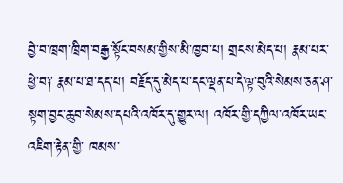བྱེ་བ་ཁྲག་ཁྲིག་བརྒྱ་སྟོང་བསམ་གྱིས་མི་ཁྱབ་པ། གྲངས་མེད་པ། རྣམ་པར་ ཕྱེ་བ༑ རྣམ་པ་ཐ་དད་པ། བརྗོད་དུ་མེད་པ་དང་ལྡན་པ་དེ་ལྟ་བུའི་སེམས་ཅན་ཤ་སྟག་བྱང་ཆུབ་སེམས་དཔའི་འཁོར་དུ་གྱུར་ལ། འཁོར་གྱི་དཀྱིལ་འཁོར་ཡང་འཇིག་རྟེན་གྱི་ ཁམས་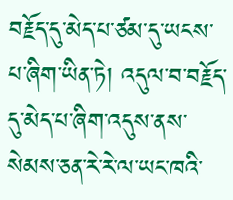བརྗོད་དུ་མེད་པ་ཙམ་དུ་ཡངས་པ་ཞིག་ཡིན་ཏེ། འདུལ་བ་བརྗོད་དུ་མེད་པ་ཞིག་འདུས་ནས་སེམས་ཅན་རེ་རེ་ལ་ཡང་ཁའི་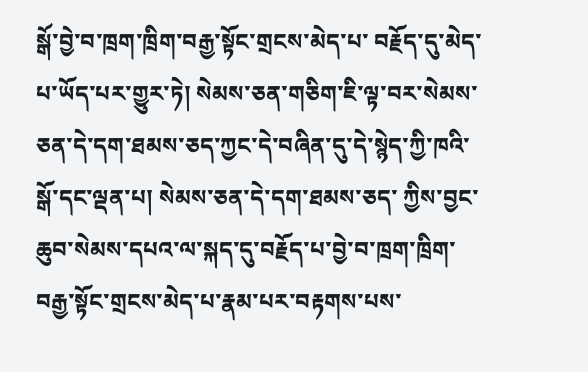སྒོ་བྱེ་བ་ཁྲག་ཁྲིག་བརྒྱ་སྟོང་གྲངས་མེད་པ་ བརྗོད་དུ་མེད་པ་ཡོད་པར་གྱུར་ཏེ། སེམས་ཅན་གཅིག་ཇི་ལྟ་བར་སེམས་ཅན་དེ་དག་ཐམས་ཅད་ཀྱང་དེ་བཞིན་དུ་དེ་སྙེད་ཀྱི་ཁའི་སྒོ་དང་ལྡན་པ། སེམས་ཅན་དེ་དག་ཐམས་ཅད་ ཀྱིས་བྱང་ཆུབ་སེམས་དཔའ་ལ་སྐད་དུ་བརྗོད་པ་བྱེ་བ་ཁྲག་ཁྲིག་བརྒྱ་སྟོང་གྲངས་མེད་པ་རྣམ་པར་བརྟགས་པས་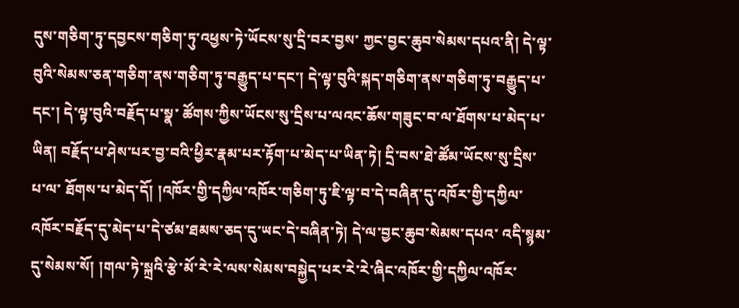དུས་གཅིག་ཏུ་དབྱངས་གཅིག་ཏུ་འཕྱས་ཏེ་ཡོངས་སུ་དྲི་བར་བྱས་ ཀྱང་བྱང་ཆུབ་སེམས་དཔའ་ནི། དེ་ལྟ་བུའི་སེམས་ཅན་གཅིག་ནས་གཅིག་ཏུ་བརྒྱུད་པ་དང་། དེ་ལྟ་བུའི་སྐད་གཅིག་ནས་གཅིག་ཏུ་བརྒྱུད་པ་དང་། དེ་ལྟ་བུའི་བརྗོད་པ་སྣ་ ཚོགས་ཀྱིས་ཡོངས་སུ་དྲིས་པ་ལའང་ཆོས་གཟུང་བ་ལ་ཐོགས་པ་མེད་པ་ཡིན། བརྗོད་པ་ཤེས་པར་བྱ་བའི་ཕྱིར་རྣམ་པར་རྟོག་པ་མེད་པ་ཡིན་ཏེ། དྲི་བས་ཐེ་ཚོམ་ཡོངས་སུ་དྲིས་པ་ལ་ ཐོགས་པ་མེད་དོ། །འཁོར་གྱི་དཀྱིལ་འཁོར་གཅིག་ཏུ་ཇི་ལྟ་བ་དེ་བཞིན་དུ་འཁོར་གྱི་དཀྱིལ་འཁོར་བརྗོད་དུ་མེད་པ་དེ་ཙམ་ཐམས་ཅད་དུ་ཡང་དེ་བཞིན་ཏེ། དེ་ལ་བྱང་ཆུབ་སེམས་དཔའ་ འདི་སྙམ་དུ་སེམས་སོ། །གལ་ཏེ་སྐྲའི་རྩེ་མོ་རེ་རེ་ལས་སེམས་བསྐྱེད་པར་རེ་རེ་ཞིང་འཁོར་གྱི་དཀྱིལ་འཁོར་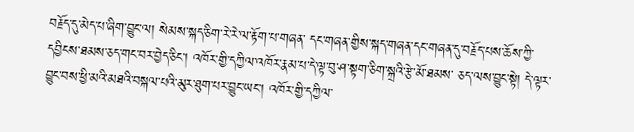བརྗོད་དུ་མེད་པ་ཞིག་བྱུང་ལ། སེམས་སྐད་ཅིག་རེ་རེ་ལ་རྟོག་པ་གཞན་ དང་གཞན་གྱིས་སྐད་གཞན་དང་གཞན་དུ་བརྗོད་པས་ཆོས་ཀྱི་དབྱིངས་ཐམས་ཅད་གང་བར་བྱེད་ཅིང་། འཁོར་གྱི་དཀྱིལ་འཁོར་རྣམ་པ་དེ་ལྟ་བུ་ཤ་སྟག་ཅིག་སྐྲའི་རྩེ་མོ་ཐམས་ ཅད་ལས་བྱུང་སྟེ། དེ་ལྟར་བྱུང་བས་ཕྱི་མའི་མཐའི་བསྐལ་པའི་མུར་ཐུག་པར་བྱུང་ཡང་། འཁོར་གྱི་དཀྱིལ་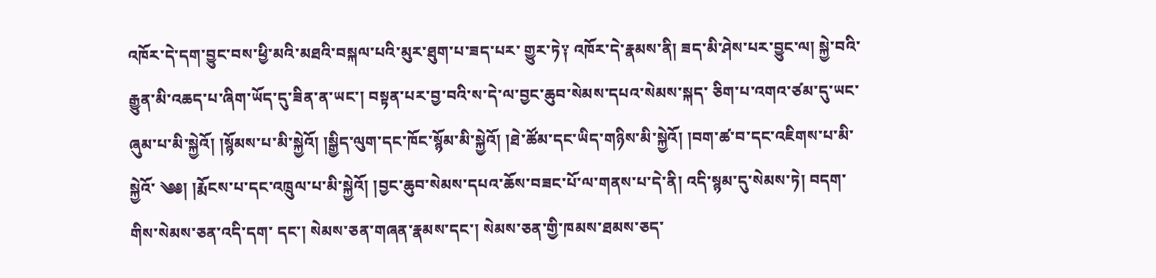འཁོར་དེ་དག་བྱུང་བས་ཕྱི་མའི་མཐའི་བསྐལ་པའི་མུར་ཐུག་པ་ཟད་པར་ གྱུར་ཏེ༑ འཁོར་དེ་རྣམས་ནི། ཟད་མི་ཤེས་པར་བྱུང་ལ། སྐྱེ་བའི་རྒྱུན་མི་འཆད་པ་ཞིག་ཡོད་དུ་ཟིན་ན་ཡང་། བསྟན་པར་བྱ་བའི་ས་དེ་ལ་བྱང་ཆུབ་སེམས་དཔའ་སེམས་སྐད་ ཅིག་པ་འགའ་ཙམ་དུ་ཡང་ཞུམ་པ་མི་སྐྱེའོ། །སྙོམས་པ་མི་སྐྱེའོ། །སྒྱིད་ལུག་དང་ཁོང་སྙོམ་མི་སྐྱེའོ། །ཐེ་ཚོམ་དང་ཡིད་གཉིས་མི་སྐྱེའོ། །བག་ཚ་བ་དང་འཇིགས་པ་མི་སྐྱེའོ་ ༄༅། །རྨོངས་པ་དང་འཁྲུལ་པ་མི་སྐྱེའོ། །བྱང་ཆུབ་སེམས་དཔའ་ཆོས་བཟང་པོ་ལ་གནས་པ་དེ་ནི། འདི་སྙམ་དུ་སེམས་ཏེ། བདག་གིས་སེམས་ཅན་འདི་དག་ དང་། སེམས་ཅན་གཞན་རྣམས་དང་། སེམས་ཅན་གྱི་ཁམས་ཐམས་ཅད་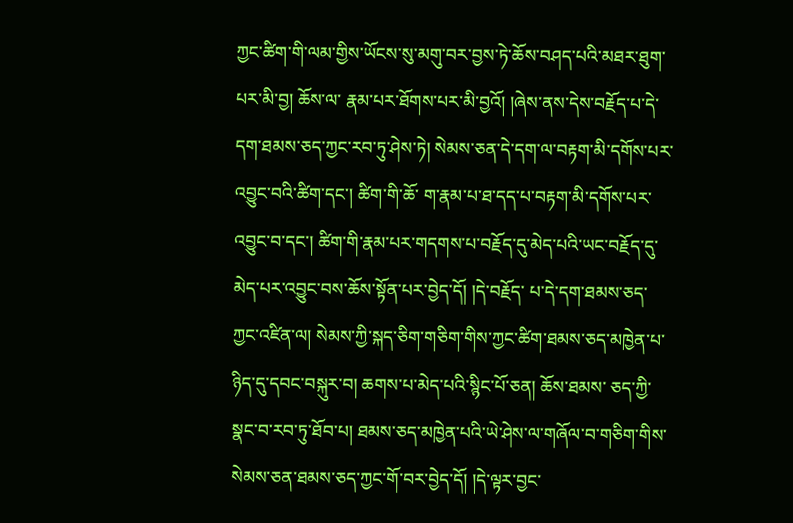ཀྱང་ཚིག་གི་ལམ་གྱིས་ཡོངས་སུ་མགུ་བར་བྱས་ཏེ་ཆོས་བཤད་པའི་མཐར་ཐུག་པར་མི་བྱ། ཆོས་ལ་ རྣམ་པར་ཐོགས་པར་མི་བྱའོ། །ཞེས་ནས་དེས་བརྗོད་པ་དེ་དག་ཐམས་ཅད་ཀྱང་རབ་ཏུ་ཤེས་ཏེ། སེམས་ཅན་དེ་དག་ལ་བརྟག་མི་དགོས་པར་འབྱུང་བའི་ཚིག་དང་། ཚིག་གི་ཆོ་ ག་རྣམ་པ་ཐ་དད་པ་བརྟག་མི་དགོས་པར་འབྱུང་བ་དང་། ཚིག་གི་རྣམ་པར་གདགས་པ་བརྗོད་དུ་མེད་པའི་ཡང་བརྗོད་དུ་མེད་པར་འབྱུང་བས་ཆོས་སྟོན་པར་བྱེད་དོ། །དེ་བརྗོད་ པ་དེ་དག་ཐམས་ཅད་ཀྱང་འཛིན་ལ། སེམས་ཀྱི་སྐད་ཅིག་གཅིག་གིས་ཀྱང་ཚིག་ཐམས་ཅད་མཁྱེན་པ་ཉིད་དུ་དབང་བསྐུར་བ། ཆགས་པ་མེད་པའི་སྙིང་པོ་ཅན། ཆོས་ཐམས་ ཅད་ཀྱི་སྣང་བ་རབ་ཏུ་ཐོབ་པ། ཐམས་ཅད་མཁྱེན་པའི་ཡེ་ཤེས་ལ་གཞོལ་བ་གཅིག་གིས་སེམས་ཅན་ཐམས་ཅད་ཀྱང་གོ་བར་བྱེད་དོ། །དེ་ལྟར་བྱང་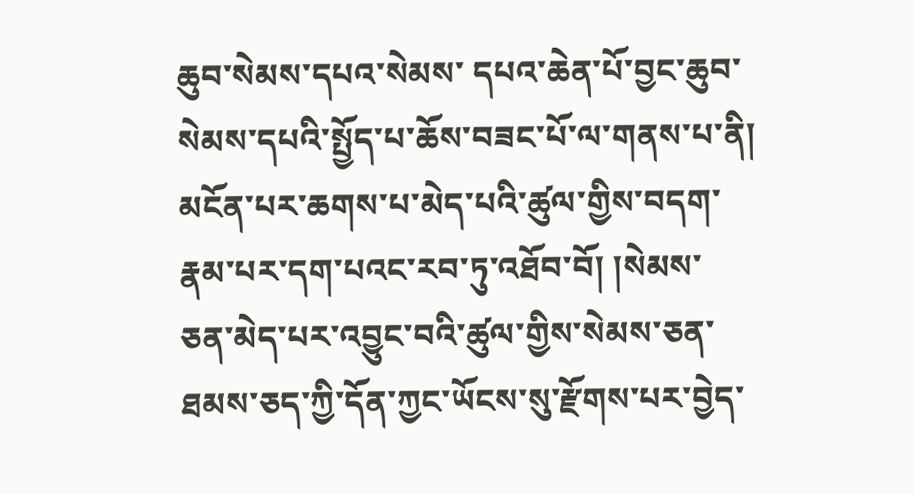ཆུབ་སེམས་དཔའ་སེམས་ དཔའ་ཆེན་པོ་བྱང་ཆུབ་སེམས་དཔའི་སྤྱོད་པ་ཆོས་བཟང་པོ་ལ་གནས་པ་ནི། མངོན་པར་ཆགས་པ་མེད་པའི་ཚུལ་གྱིས་བདག་རྣམ་པར་དག་པའང་རབ་ཏུ་འཐོབ་བོ། །སེམས་ ཅན་མེད་པར་འབྱུང་བའི་ཚུལ་གྱིས་སེམས་ཅན་ཐམས་ཅད་ཀྱི་དོན་ཀྱང་ཡོངས་སུ་རྫོགས་པར་བྱེད་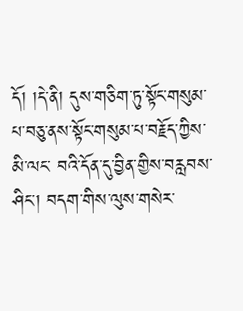དོ། །དེ་ནི། དུས་གཅིག་ཏུ་སྟོང་གསུམ་པ་བཅུ་ནས་སྟོང་གསུམ་པ་བརྗོད་ཀྱིས་མི་ལང་ བའི་དོན་དུ་བྱིན་གྱིས་བརླབས་ཤིང་། བདག་གིས་ལུས་གསེར་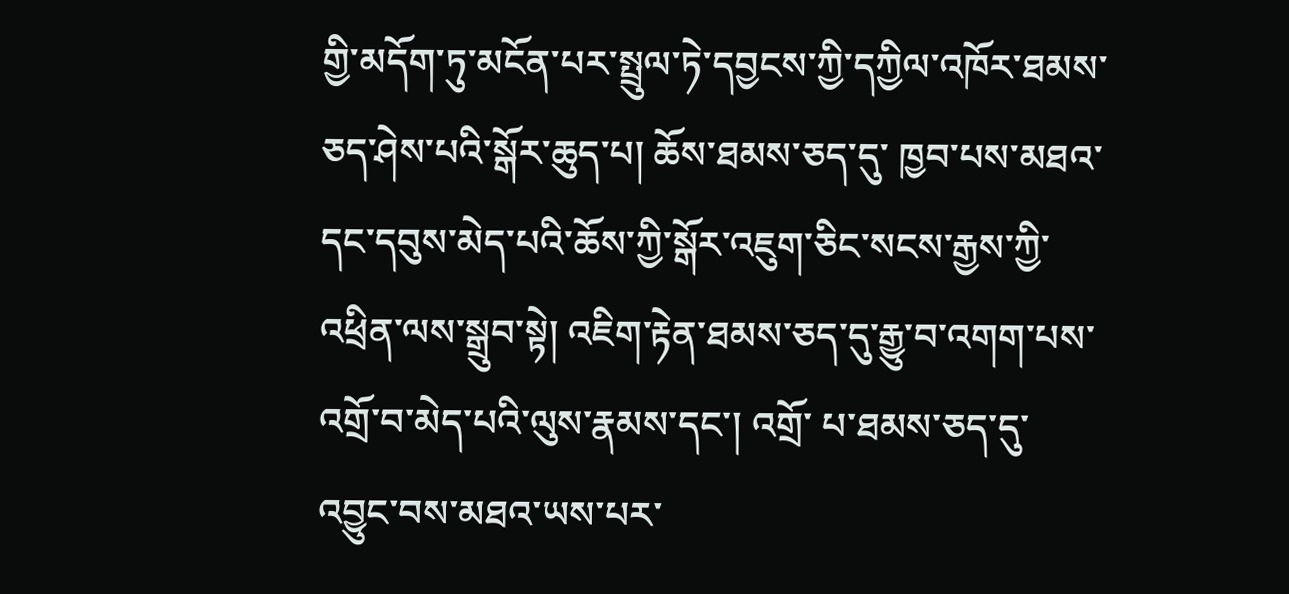གྱི་མདོག་ཏུ་མངོན་པར་སྤྲུལ་ཏེ་དབྱངས་ཀྱི་དཀྱིལ་འཁོར་ཐམས་ཅད་ཤེས་པའི་སྒོར་ཆུད་པ། ཆོས་ཐམས་ཅད་དུ་ ཁྱབ་པས་མཐའ་དང་དབུས་མེད་པའི་ཆོས་ཀྱི་སྒོར་འཇུག་ཅིང་སངས་རྒྱས་ཀྱི་འཕྲིན་ལས་སྒྲུབ་སྟེ། འཇིག་རྟེན་ཐམས་ཅད་དུ་རྒྱུ་བ་འགག་པས་འགྲོ་བ་མེད་པའི་ལུས་རྣམས་དང་། འགྲོ་ པ་ཐམས་ཅད་དུ་འབྱུང་བས་མཐའ་ཡས་པར་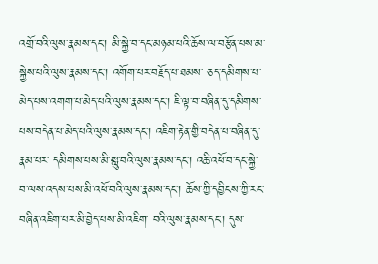འགྲོ་བའི་ལུས་རྣམས་དང་། མི་སྐྱེ་བ་དང་མཉམ་པའི་ཆོས་ལ་བརྩོན་པས་མ་སྐྱེས་པའི་ལུས་རྣམས་དང་། འགོག་པར་བརྗོད་པ་ཐམས་ ཅད་དམིགས་པ་མེད་པས་འགག་པ་མེད་པའི་ལུས་རྣམས་དང་། ཇི་ལྟ་བ་བཞིན་དུ་དམིགས་པས་བདེན་པ་མེད་པའི་ལུས་རྣམས་དང་། འཇིག་རྟེན་གྱི་བདེན་པ་བཞིན་དུ་རྣམ་པར་ དམིགས་པས་མི་སླུ་བའི་ལུས་རྣམས་དང་། འཆི་འཕོ་བ་དང་སྐྱེ་བ་ལས་འདས་པས་མི་འཕོ་བའི་ལུས་རྣམས་དང་། ཆོས་ཀྱི་དབྱིངས་ཀྱི་རང་བཞིན་འཇིག་པར་མི་བྱེད་པས་མི་འཇིག་ བའི་ལུས་རྣམས་དང་། དུས་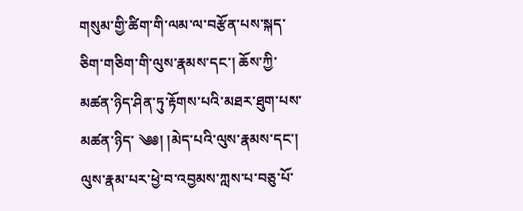གསུམ་གྱི་ཚིག་གི་ལམ་ལ་བརྩོན་པས་སྐད་ཅིག་གཅིག་གི་ལུས་རྣམས་དང་། ཆོས་ཀྱི་མཚན་ཉིད་ཤིན་ཏུ་རྟོགས་པའི་མཐར་ཐུག་པས་མཚན་ཉིད་ ༄༅། །མེད་པའི་ལུས་རྣམས་དང་། ལུས་རྣམ་པར་ཕྱེ་བ་འབྱམས་ཀླས་པ་བཅུ་པོ་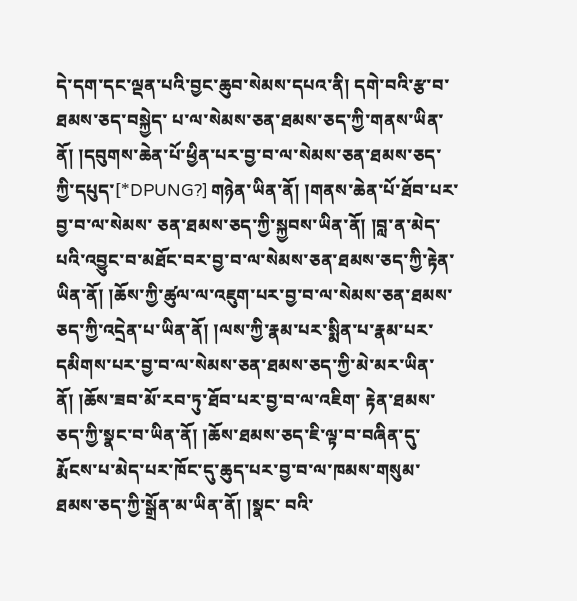དེ་དག་དང་ལྡན་པའི་བྱང་ཆུབ་སེམས་དཔའ་ནི། དགེ་བའི་རྩ་བ་ཐམས་ཅད་བསྐྱེད་ པ་ལ་སེམས་ཅན་ཐམས་ཅད་ཀྱི་གནས་ཡིན་ནོ། །དབུགས་ཆེན་པོ་ཕྱིན་པར་བྱ་བ་ལ་སེམས་ཅན་ཐམས་ཅད་ཀྱི་དཔུད་[*DPUNG?] གཉེན་ཡིན་ནོ། །གནས་ཆེན་པོ་ཐོབ་པར་བྱ་བ་ལ་སེམས་ ཅན་ཐམས་ཅད་ཀྱི་སྐྱབས་ཡིན་ནོ། །བླ་ན་མེད་པའི་འབྱུང་བ་མཐོང་བར་བྱ་བ་ལ་སེམས་ཅན་ཐམས་ཅད་ཀྱི་རྟེན་ཡིན་ནོ། །ཆོས་ཀྱི་ཚུལ་ལ་འཇུག་པར་བྱ་བ་ལ་སེམས་ཅན་ཐམས་ ཅད་ཀྱི་འདྲེན་པ་ཡིན་ནོ། །ལས་ཀྱི་རྣམ་པར་སྨིན་པ་རྣམ་པར་དམིགས་པར་བྱ་བ་ལ་སེམས་ཅན་ཐམས་ཅད་ཀྱི་མེ་མར་ཡིན་ནོ། །ཆོས་ཟབ་མོ་རབ་ཏུ་ཐོབ་པར་བྱ་བ་ལ་འཇིག་ རྟེན་ཐམས་ཅད་ཀྱི་སྣང་བ་ཡིན་ནོ། །ཆོས་ཐམས་ཅད་ཇི་ལྟ་བ་བཞིན་དུ་རྨོངས་པ་མེད་པར་ཁོང་དུ་ཆུད་པར་བྱ་བ་ལ་ཁམས་གསུམ་ཐམས་ཅད་ཀྱི་སྒྲོན་མ་ཡིན་ནོ། །སྣང་ བའི་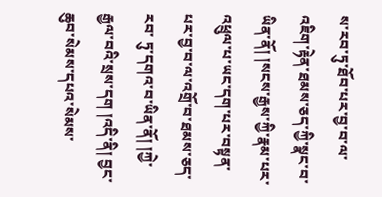ས་རབ་ཏུ་ཐོབ་པར་བྱ་བ་ལ་འཇིག་རྟེན་ཐམས་ཅད་ཀྱི་སྣང་བ་ཡིན་ནོ། །སངས་རྒྱས་ཀྱི་རྣམ་པར་འཕྲུལ་པ་ཡང་དག་པར་བསྟན་པར་བྱ་བ་ལ་འགྲོ་བ་ཐམས་ཅད་རབ་ ཏུ་དགའ་བ་ཡིན་ནོ། །ཀྱེ་རྒྱལ་བའི་སྲས་དག །འདི་ནི། བྱང་ཆུབ་སེམས་དཔའ་སེམས་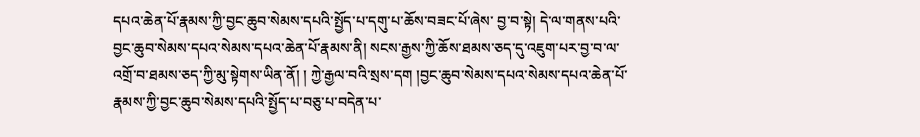དཔའ་ཆེན་པོ་རྣམས་ཀྱི་བྱང་ཆུབ་སེམས་དཔའི་སྤྱོད་པ་དགུ་པ་ཆོས་བཟང་པོ་ཞེས་ བྱ་བ་སྟེ། དེ་ལ་གནས་པའི་བྱང་ཆུབ་སེམས་དཔའ་སེམས་དཔའ་ཆེན་པོ་རྣམས་ནི། སངས་རྒྱས་ཀྱི་ཆོས་ཐམས་ཅད་དུ་འཇུག་པར་བྱ་བ་ལ་འགྲོ་བ་ཐམས་ཅད་ཀྱི་མུ་སྟེགས་ཡིན་ནོ། ། ཀྱེ་རྒྱལ་བའི་སྲས་དག །བྱང་ཆུབ་སེམས་དཔའ་སེམས་དཔའ་ཆེན་པོ་རྣམས་ཀྱི་བྱང་ཆུབ་སེམས་དཔའི་སྤྱོད་པ་བཅུ་པ་བདེན་པ་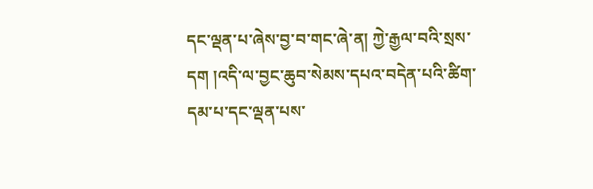དང་ལྡན་པ་ཞེས་བྱ་བ་གང་ཞེ་ན། ཀྱེ་རྒྱལ་བའི་སྲས་ དག །འདི་ལ་བྱང་ཆུབ་སེམས་དཔའ་བདེན་པའི་ཚིག་དམ་པ་དང་ལྡན་པས་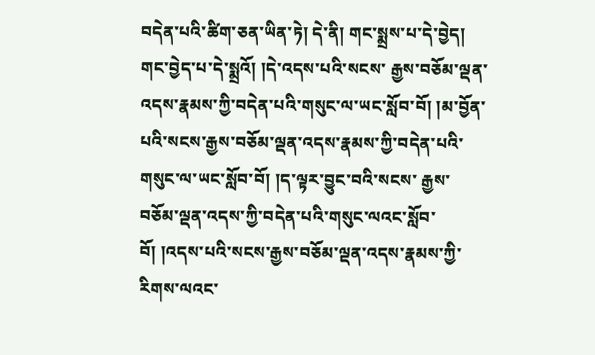བདེན་པའི་ཚིག་ཅན་ཡིན་ཏེ། དེ་ནི། གང་སྨྲས་པ་དེ་བྱེད། གང་བྱེད་པ་དེ་སྨྲའོ། །དེ་འདས་པའི་སངས་ རྒྱས་བཅོམ་ལྡན་འདས་རྣམས་ཀྱི་བདེན་པའི་གསུང་ལ་ཡང་སློབ་བོ། །མ་བྱོན་པའི་སངས་རྒྱས་བཅོམ་ལྡན་འདས་རྣམས་ཀྱི་བདེན་པའི་གསུང་ལ་ཡང་སློབ་བོ། །ད་ལྟར་བྱུང་བའི་སངས་ རྒྱས་བཅོམ་ལྡན་འདས་ཀྱི་བདེན་པའི་གསུང་ལའང་སློབ་བོ། །འདས་པའི་སངས་རྒྱས་བཅོམ་ལྡན་འདས་རྣམས་ཀྱི་རིགས་ལའང་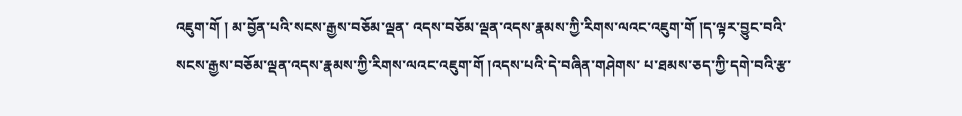འཇུག་གོ ། མ་བྱོན་པའི་སངས་རྒྱས་བཅོམ་ལྡན་ འདས་བཅོམ་ལྡན་འདས་རྣམས་ཀྱི་རིགས་ལའང་འཇུག་གོ །ད་ལྟར་བྱུང་བའི་སངས་རྒྱས་བཅོམ་ལྡན་འདས་རྣམས་ཀྱི་རིགས་ལའང་འཇུག་གོ །འདས་པའི་དེ་བཞིན་གཤེགས་ པ་ཐམས་ཅད་ཀྱི་དགེ་བའི་རྩ་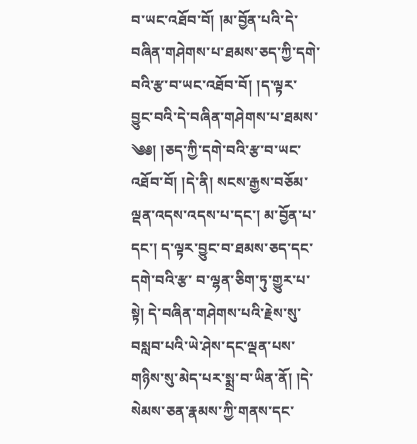བ་ཡང་འཐོབ་བོ། །མ་བྱོན་པའི་དེ་བཞིན་གཤེགས་པ་ཐམས་ཅད་ཀྱི་དགེ་བའི་རྩ་བ་ཡང་འཐོབ་བོ། །ད་ལྟར་བྱུང་བའི་དེ་བཞིན་གཤེགས་པ་ཐམས་ ༄༅། །ཅད་ཀྱི་དགེ་བའི་རྩ་བ་ཡང་འཐོབ་བོ། །དེ་ནི། སངས་རྒྱས་བཅོམ་ལྡན་འདས་འདས་པ་དང་། མ་བྱོན་པ་དང་། ད་ལྟར་བྱུང་བ་ཐམས་ཅད་དང་དགེ་བའི་རྩ་ བ་ལྷན་ཅིག་ཏུ་གྱུར་པ་སྟེ། དེ་བཞིན་གཤེགས་པའི་རྗེས་སུ་བསླབ་པའི་ཡེ་ཤེས་དང་ལྡན་པས་གཉིས་སུ་མེད་པར་སྨྲ་བ་ཡིན་ནོ། །དེ་སེམས་ཅན་རྣམས་ཀྱི་གནས་དང་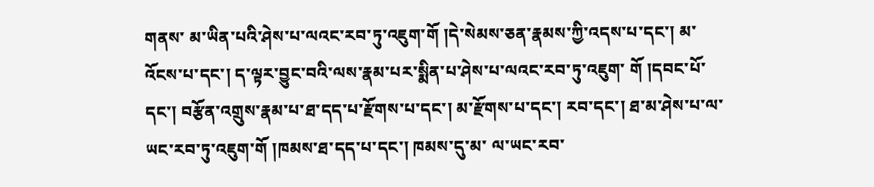གནས་ མ་ཡིན་པའི་ཤེས་པ་ལའང་རབ་ཏུ་འཇུག་གོ །དེ་སེམས་ཅན་རྣམས་ཀྱི་འདས་པ་དང་། མ་འོངས་པ་དང་། ད་ལྟར་བྱུང་བའི་ལས་རྣམ་པར་སྨིན་པ་ཤེས་པ་ལའང་རབ་ཏུ་འཇུག་ གོ །དབང་པོ་དང་། བརྩོན་འགྲུས་རྣམ་པ་ཐ་དད་པ་རྫོགས་པ་དང་། མ་རྫོགས་པ་དང་། རབ་དང་། ཐ་མ་ཤེས་པ་ལ་ཡང་རབ་ཏུ་འཇུག་གོ །ཁམས་ཐ་དད་པ་དང་། ཁམས་དུ་མ་ ལ་ཡང་རབ་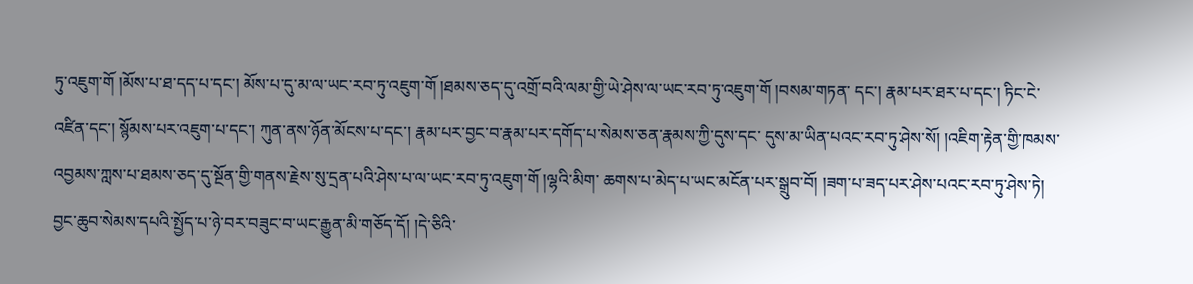ཏུ་འཇུག་གོ །མོས་པ་ཐ་དད་པ་དང་། མོས་པ་དུ་མ་ལ་ཡང་རབ་ཏུ་འཇུག་གོ །ཐམས་ཅད་དུ་འགྲོ་བའི་ལམ་གྱི་ཡེ་ཤེས་ལ་ཡང་རབ་ཏུ་འཇུག་གོ །བསམ་གཏན་ དང་། རྣམ་པར་ཐར་པ་དང་། ཏིང་ངེ་འཛིན་དང་། སྙོམས་པར་འཇུག་པ་དང་། ཀུན་ནས་ཉོན་མོངས་པ་དང་། རྣམ་པར་བྱང་བ་རྣམ་པར་དགོད་པ་སེམས་ཅན་རྣམས་ཀྱི་དུས་དང་ དུས་མ་ཡིན་པའང་རབ་ཏུ་ཤེས་སོ། །འཇིག་རྟེན་གྱི་ཁམས་འབྱམས་ཀླས་པ་ཐམས་ཅད་དུ་སྔོན་གྱི་གནས་རྗེས་སུ་དྲན་པའི་ཤེས་པ་ལ་ཡང་རབ་ཏུ་འཇུག་གོ །ལྷའི་མིག་ ཆགས་པ་མེད་པ་ཡང་མངོན་པར་སྒྲུབ་བོ། །ཟག་པ་ཟད་པར་ཤེས་པའང་རབ་ཏུ་ཤེས་ཏེ། བྱང་ཆུབ་སེམས་དཔའི་སྤྱོད་པ་ཉེ་བར་བཟུང་བ་ཡང་རྒྱུན་མི་གཅོད་དོ། །དེ་ཅིའི་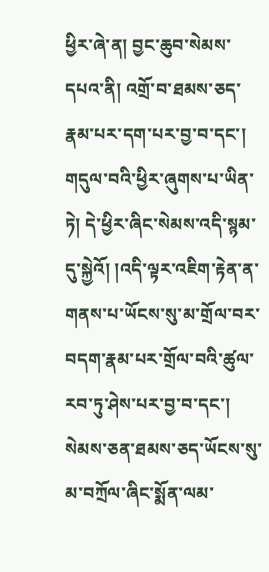ཕྱིར་ཞེ་ན། བྱང་ཆུབ་སེམས་དཔའ་ནི། འགྲོ་བ་ཐམས་ཅད་རྣམ་པར་དག་པར་བྱ་བ་དང་། གདུལ་བའི་ཕྱིར་ཞུགས་པ་ཡིན་ཏེ། དེ་ཕྱིར་ཞིང་སེམས་འདི་སྙམ་དུ་སྐྱེའོ། །འདི་ལྟར་འཇིག་རྟེན་ན་ གནས་པ་ཡོངས་སུ་མ་གྲོལ་བར་བདག་རྣམ་པར་གྲོལ་བའི་ཚུལ་རབ་ཏུ་ཤེས་པར་བྱ་བ་དང་། སེམས་ཅན་ཐམས་ཅད་ཡོངས་སུ་མ་བཀྲོལ་ཞིང་སྨོན་ལམ་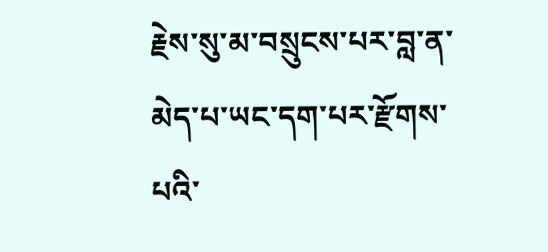རྗེས་སུ་མ་བསྲུངས་པར་བླ་ན་ མེད་པ་ཡང་དག་པར་རྫོགས་པའི་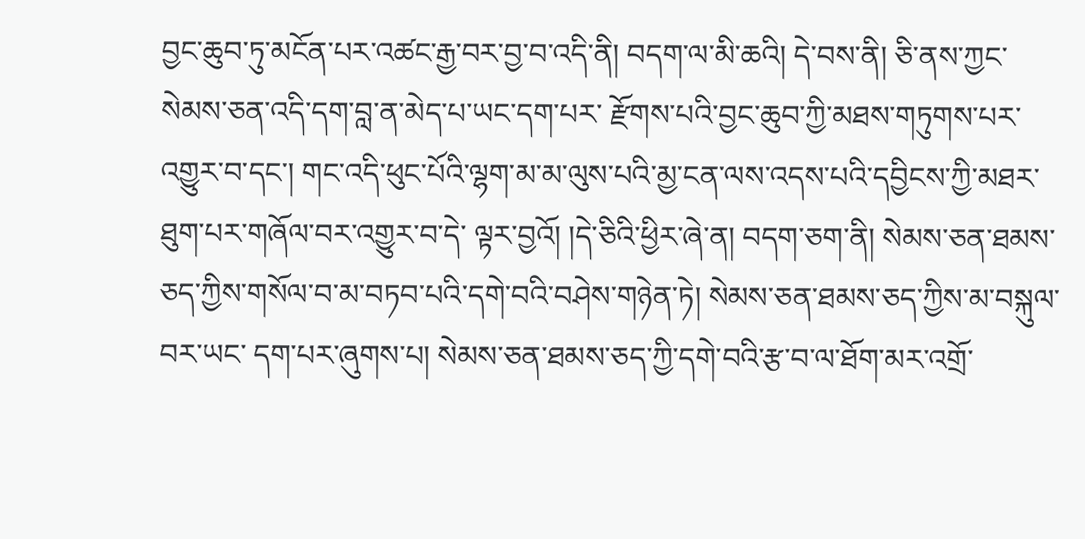བྱང་ཆུབ་ཏུ་མངོན་པར་འཚང་རྒྱ་བར་བྱ་བ་འདི་ནི། བདག་ལ་མི་ཆའི། དེ་བས་ནི། ཅི་ནས་ཀྱང་སེམས་ཅན་འདི་དག་བླ་ན་མེད་པ་ཡང་དག་པར་ རྫོགས་པའི་བྱང་ཆུབ་ཀྱི་མཐས་གཏུགས་པར་འགྱུར་བ་དང་། གང་འདི་ཕུང་པོའི་ལྷག་མ་མ་ལུས་པའི་མྱ་ངན་ལས་འདས་པའི་དབྱིངས་ཀྱི་མཐར་ཐུག་པར་གཞོལ་བར་འགྱུར་བ་དེ་ ལྟར་བྱའོ། །དེ་ཅིའི་ཕྱིར་ཞེ་ན། བདག་ཅག་ནི། སེམས་ཅན་ཐམས་ཅད་ཀྱིས་གསོལ་བ་མ་བཏབ་པའི་དགེ་བའི་བཤེས་གཉེན་ཏེ། སེམས་ཅན་ཐམས་ཅད་ཀྱིས་མ་བསྐུལ་བར་ཡང་ དག་པར་ཞུགས་པ། སེམས་ཅན་ཐམས་ཅད་ཀྱི་དགེ་བའི་རྩ་བ་ལ་ཐོག་མར་འགྲོ་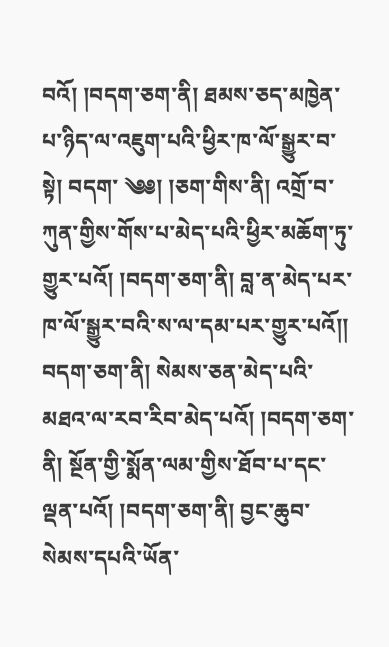བའོ། །བདག་ཅག་ནི། ཐམས་ཅད་མཁྱེན་པ་ཉིད་ལ་འཇུག་པའི་ཕྱིར་ཁ་ལོ་སྒྱུར་བ་སྟེ། བདག་ ༄༅། །ཅག་གིས་ནི། འགྲོ་བ་ཀུན་གྱིས་གོས་པ་མེད་པའི་ཕྱིར་མཆོག་ཏུ་གྱུར་པའོ། །བདག་ཅག་ནི། བླ་ན་མེད་པར་ཁ་ལོ་སྒྱུར་བའི་ས་ལ་དམ་པར་གྱུར་པའོ།། བདག་ཅག་ནི། སེམས་ཅན་མེད་པའི་མཐའ་ལ་རབ་རིབ་མེད་པའོ། །བདག་ཅག་ནི། སྔོན་གྱི་སྨོན་ལམ་གྱིས་ཐོབ་པ་དང་ལྡན་པའོ། །བདག་ཅག་ནི། བྱང་ཆུབ་སེམས་དཔའི་ཡོན་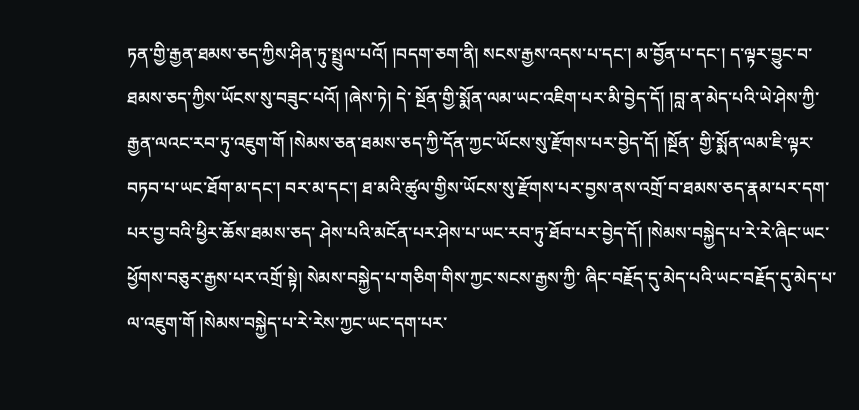ཏན་གྱི་རྒྱན་ཐམས་ཅད་ཀྱིས་ཤིན་ཏུ་སྤྲུལ་པའོ། །བདག་ཅག་ནི། སངས་རྒྱས་འདས་པ་དང་། མ་བྱོན་པ་དང་། ད་ལྟར་བྱུང་བ་ཐམས་ཅད་ཀྱིས་ཡོངས་སུ་བཟུང་པའོ། །ཞེས་ཏེ། དེ་ སྔོན་གྱི་སྨོན་ལམ་ཡང་འཇིག་པར་མི་བྱེད་དོ། །བླ་ན་མེད་པའི་ཡེ་ཤེས་ཀྱི་རྒྱན་ལའང་རབ་ཏུ་འཇུག་གོ །སེམས་ཅན་ཐམས་ཅད་ཀྱི་དོན་ཀྱང་ཡོངས་སུ་རྫོགས་པར་བྱེད་དོ། །སྔོན་ གྱི་སྨོན་ལམ་ཇི་ལྟར་བཏབ་པ་ཡང་ཐོག་མ་དང་། བར་མ་དང་། ཐ་མའི་ཚུལ་གྱིས་ཡོངས་སུ་རྫོགས་པར་བྱས་ནས་འགྲོ་བ་ཐམས་ཅད་རྣམ་པར་དག་པར་བྱ་བའི་ཕྱིར་ཆོས་ཐམས་ཅད་ ཤེས་པའི་མངོན་པར་ཤེས་པ་ཡང་རབ་ཏུ་ཐོབ་པར་བྱེད་དོ། །སེམས་བསྐྱེད་པ་རེ་རེ་ཞིང་ཡང་ཕྱོགས་བཅུར་རྒྱས་པར་འགྲོ་སྟེ། སེམས་བསྐྱེད་པ་གཅིག་གིས་ཀྱང་སངས་རྒྱས་ཀྱི་ ཞིང་བརྗོད་དུ་མེད་པའི་ཡང་བརྗོད་དུ་མེད་པ་ལ་འཇུག་གོ །སེམས་བསྐྱེད་པ་རེ་རེས་ཀྱང་ཡང་དག་པར་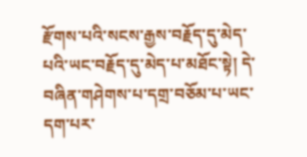རྫོགས་པའི་སངས་རྒྱས་བརྗོད་དུ་མེད་པའི་ཡང་བརྗོད་དུ་མེད་པ་མཐོང་སྟེ། དེ་བཞིན་གཤེགས་པ་དགྲ་བཅོམ་པ་ཡང་དག་པར་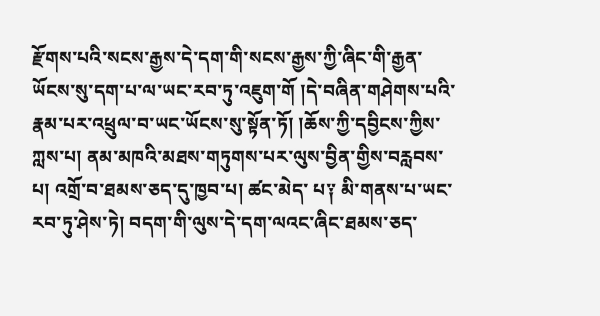རྫོགས་པའི་སངས་རྒྱས་དེ་དག་གི་སངས་རྒྱས་ཀྱི་ཞིང་གི་རྒྱན་ཡོངས་སུ་དག་པ་ལ་ཡང་རབ་ཏུ་འཇུག་གོ །དེ་བཞིན་གཤེགས་པའི་ རྣམ་པར་འཕྲུལ་བ་ཡང་ཡོངས་སུ་སྟོན་ཏོ། །ཆོས་ཀྱི་དབྱིངས་ཀྱིས་ཀླས་པ། ནམ་མཁའི་མཐས་གཏུགས་པར་ལུས་བྱིན་གྱིས་བརླབས་པ། འགྲོ་བ་ཐམས་ཅད་དུ་ཁྱབ་པ། ཚང་མེད་ པ༑ མི་གནས་པ་ཡང་རབ་ཏུ་ཤེས་ཏེ། བདག་གི་ལུས་དེ་དག་ལའང་ཞིང་ཐམས་ཅད་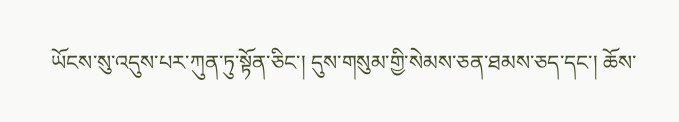ཡོངས་སུ་འདུས་པར་ཀུན་ཏུ་སྟོན་ཅིང་། དུས་གསུམ་གྱི་སེམས་ཅན་ཐམས་ཅད་དང་། ཆོས་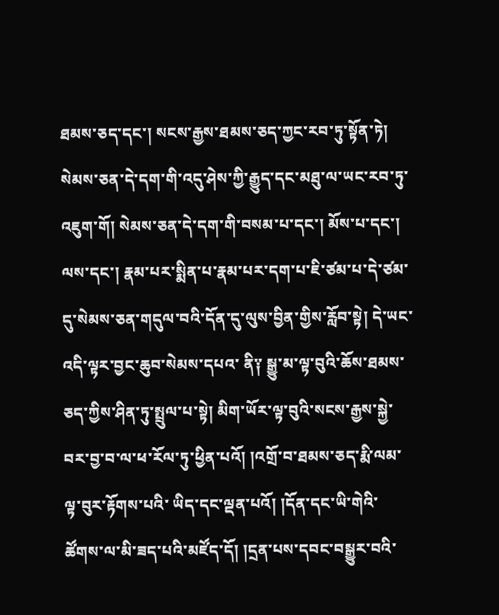ཐམས་ཅད་དང་། སངས་རྒྱས་ཐམས་ཅད་ཀྱང་རབ་ཏུ་སྟོན་ཏེ། སེམས་ཅན་དེ་དག་གི་འདུ་ཤེས་ཀྱི་རྒྱུད་དང་མཐུ་ལ་ཡང་རབ་ཏུ་འཇུག་གོ། སེམས་ཅན་དེ་དག་གི་བསམ་པ་དང་། མོས་པ་དང་། ལས་དང་། རྣམ་པར་སྨིན་པ་རྣམ་པར་དག་པ་ཇི་ཙམ་པ་དེ་ཙམ་དུ་སེམས་ཅན་གདུལ་བའི་དོན་དུ་ལུས་བྱིན་གྱིས་རློབ་སྟེ། དེ་ཡང་འདི་ལྟར་བྱང་ཆུབ་སེམས་དཔའ་ ནི༑ སྒྱུ་མ་ལྟ་བུའི་ཆོས་ཐམས་ཅད་ཀྱིས་ཤིན་ཏུ་སྤྲུལ་པ་སྟེ། མིག་ཡོར་ལྟ་བུའི་སངས་རྒྱས་སྐྱེ་བར་བྱ་བ་ལ་ཕ་རོལ་ཏུ་ཕྱིན་པའོ། །འགྲོ་བ་ཐམས་ཅད་རྨི་ལམ་ལྟ་བུར་རྟོགས་པའི་ ཡིད་དང་ལྡན་པའོ། །དོན་དང་ཡི་གེའི་ཚོགས་ལ་མི་ཟད་པའི་མཛོད་དོ། །དྲན་པས་དབང་བསྒྱུར་བའི་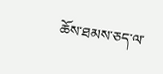ཆོས་ཐམས་ཅད་ལ་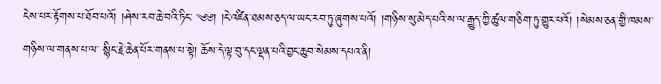ངེས་པར་རྟོགས་པ་ཐོབ་པའོ། །ཤེས་རབ་ཆེ་བའི་ཏིང་ ༄༅། །ངེ་འཛིན་ཐམས་ཅད་ལ་ཡང་རབ་ཏུ་ཞུགས་པའོ། །གཉིས་སུ་མེད་པའི་ས་ལ་རྒྱུད་ཀྱི་ཚུལ་གཅིག་ཏུ་གྱུར་པའོ། །སེམས་ཅན་གྱི་ཁམས་གཉིས་ལ་གནས་པ་ལ་ སྙིང་རྗེ་ཆེན་པོར་གནས་པ་སྟེ། ཆོས་དེ་ལྟ་བུ་དང་ལྡན་པའི་བྱང་ཆུབ་སེམས་དཔའ་ནི།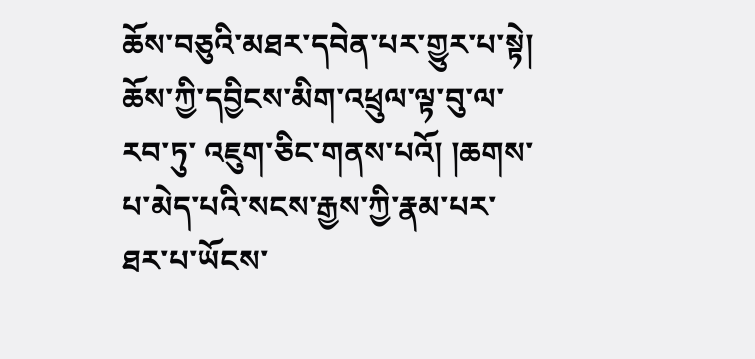ཆོས་བཅུའི་མཐར་དབེན་པར་གྱུར་པ་སྟེ། ཆོས་ཀྱི་དབྱིངས་མིག་འཕྲུལ་ལྟ་བུ་ལ་རབ་ཏུ་ འཇུག་ཅིང་གནས་པའོ། །ཆགས་པ་མེད་པའི་སངས་རྒྱས་ཀྱི་རྣམ་པར་ཐར་པ་ཡོངས་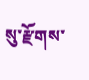སུ་རྫོགས་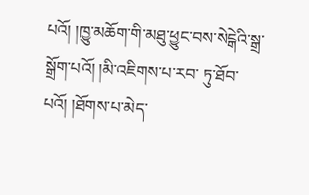པའོ། །ཁྱུ་མཆོག་གི་མཐུ་ཕྱུང་བས་སེངྒེའི་སྒྲ་སྒྲོག་པའོ། །མི་འཇིགས་པ་རབ་ ཏུ་ཐོབ་པའོ། །ཐོགས་པ་མེད་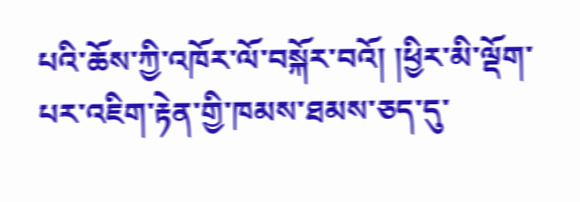པའི་ཆོས་ཀྱི་འཁོར་ལོ་བསྐོར་བའོ། །ཕྱིར་མི་ལྡོག་པར་འཇིག་རྟེན་གྱི་ཁམས་ཐམས་ཅད་དུ་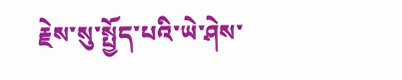རྗེས་སུ་སྤྱོད་པའི་ཡེ་ཤེས་